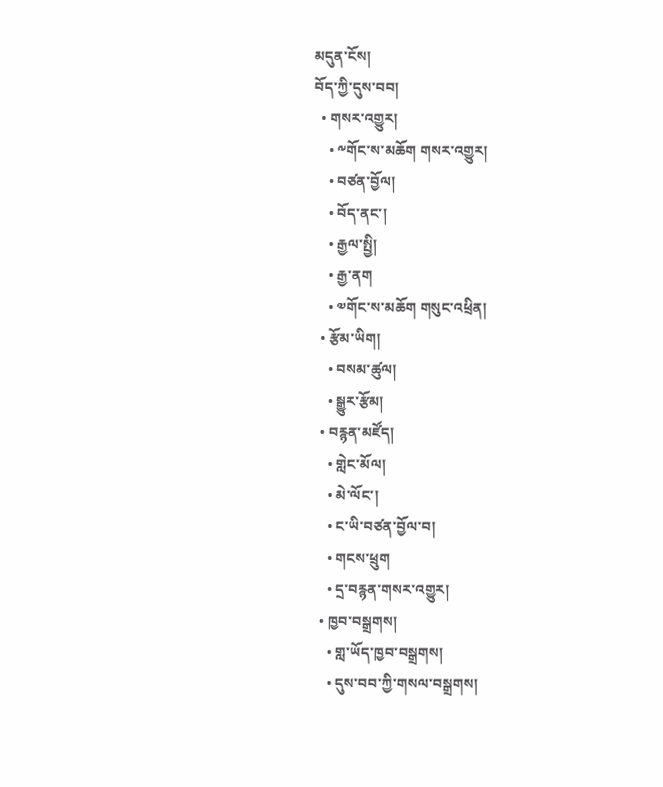མདུན་ངོས།
བོད་ཀྱི་དུས་བབ།
  • གསར་འགྱུར།
    • ༸གོང་ས་མཆོག གསར་འགྱུར།
    • བཙན་བྱོལ།
    • བོད་ནང་།
    • རྒྱལ་སྤྱི།
    • རྒྱ་ནག
    • ༧གོང་ས་མཆོག གསུང་འཕྲིན།
  • རྩོམ་ཡིག།
    • བསམ་ཚུལ།
    • སྒྱུར་རྩོམ།
  • བརྙན་མཛོད།
    • གླེང་མོལ།
    • མེ་ལོང་།
    • ང་ཡི་བཙན་བྱོལ་བ།
    • གངས་ཕྲུག
    • དྲ་བརྙན་གསར་འགྱུར།
  • ཁྱབ་བསྒྲགས།
    • གླ་ཡོད་ཁྱབ་བསྒྲགས།
    • དུས་བབ་ཀྱི་གསལ་བསྒྲགས།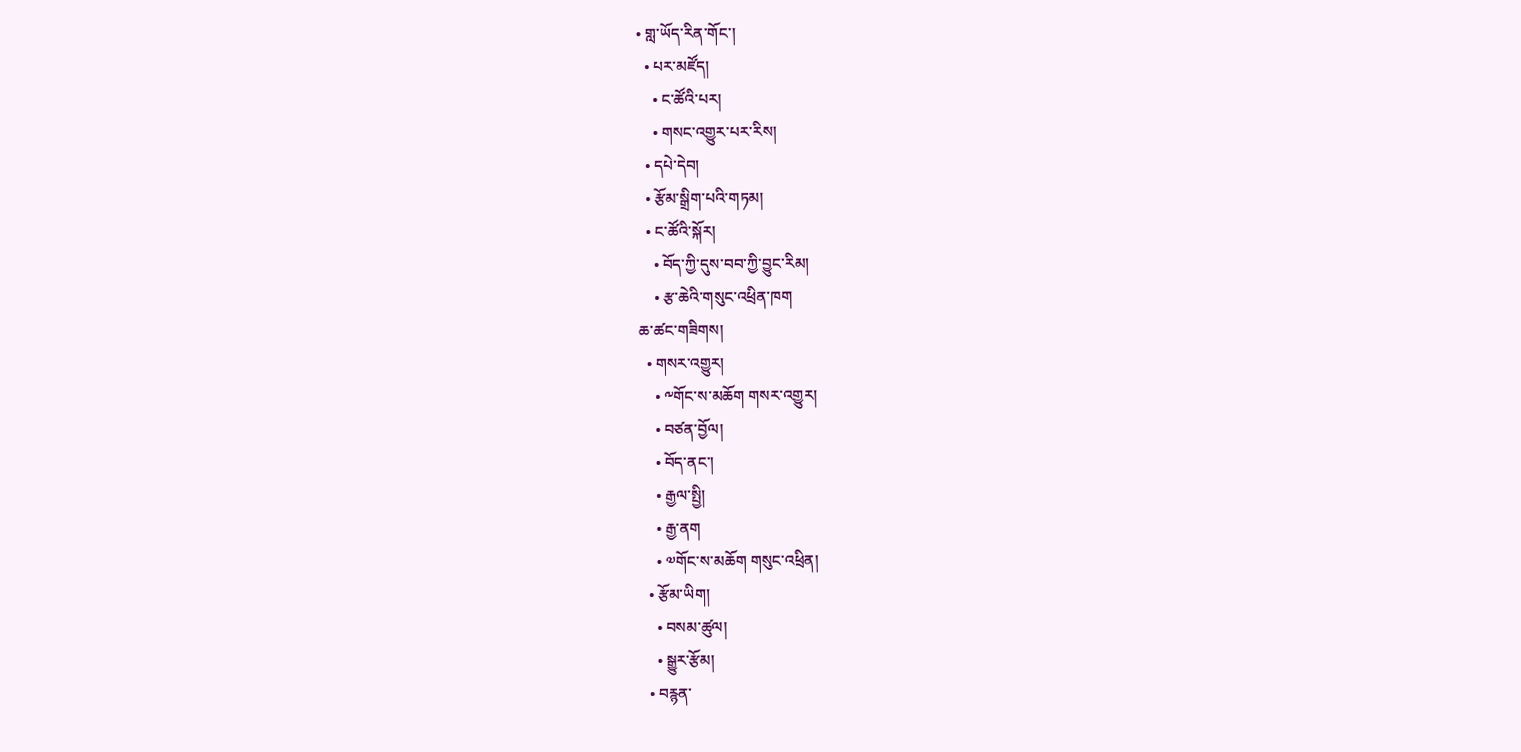• གླ་ཡོད་རིན་གོང་།
  • པར་མཛོད།
    • ང་ཚོའི་པར།
    • གསང་འགྱུར་པར་རིས།
  • དཔེ་དེབ།
  • རྩོམ་སྒྲིག་པའི་གཏམ།
  • ང་ཚོའི་སྐོར།
    • བོད་ཀྱི་དུས་བབ་ཀྱི་བྱུང་རིམ།
    • རྩ་ཆེའི་གསུང་འཕྲིན་ཁག
ཆ་ཚང་གཟིགས།
  • གསར་འགྱུར།
    • ༸གོང་ས་མཆོག གསར་འགྱུར།
    • བཙན་བྱོལ།
    • བོད་ནང་།
    • རྒྱལ་སྤྱི།
    • རྒྱ་ནག
    • ༧གོང་ས་མཆོག གསུང་འཕྲིན།
  • རྩོམ་ཡིག།
    • བསམ་ཚུལ།
    • སྒྱུར་རྩོམ།
  • བརྙན་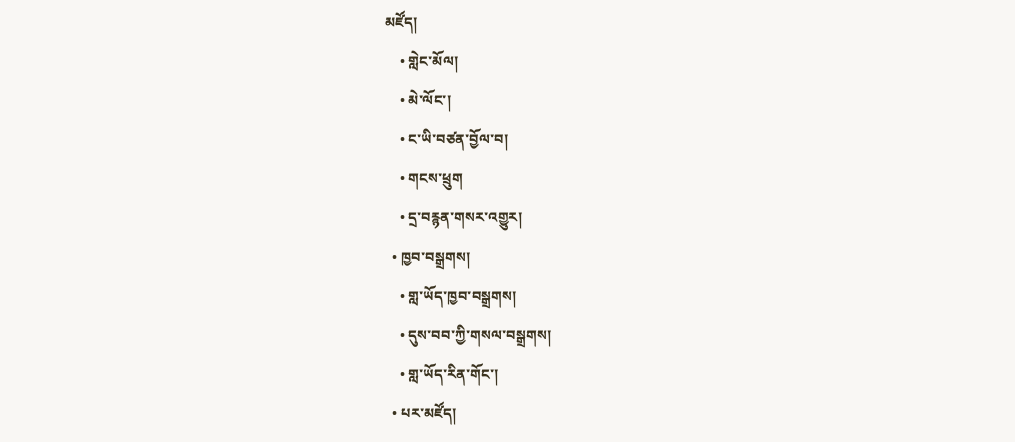མཛོད།
    • གླེང་མོལ།
    • མེ་ལོང་།
    • ང་ཡི་བཙན་བྱོལ་བ།
    • གངས་ཕྲུག
    • དྲ་བརྙན་གསར་འགྱུར།
  • ཁྱབ་བསྒྲགས།
    • གླ་ཡོད་ཁྱབ་བསྒྲགས།
    • དུས་བབ་ཀྱི་གསལ་བསྒྲགས།
    • གླ་ཡོད་རིན་གོང་།
  • པར་མཛོད།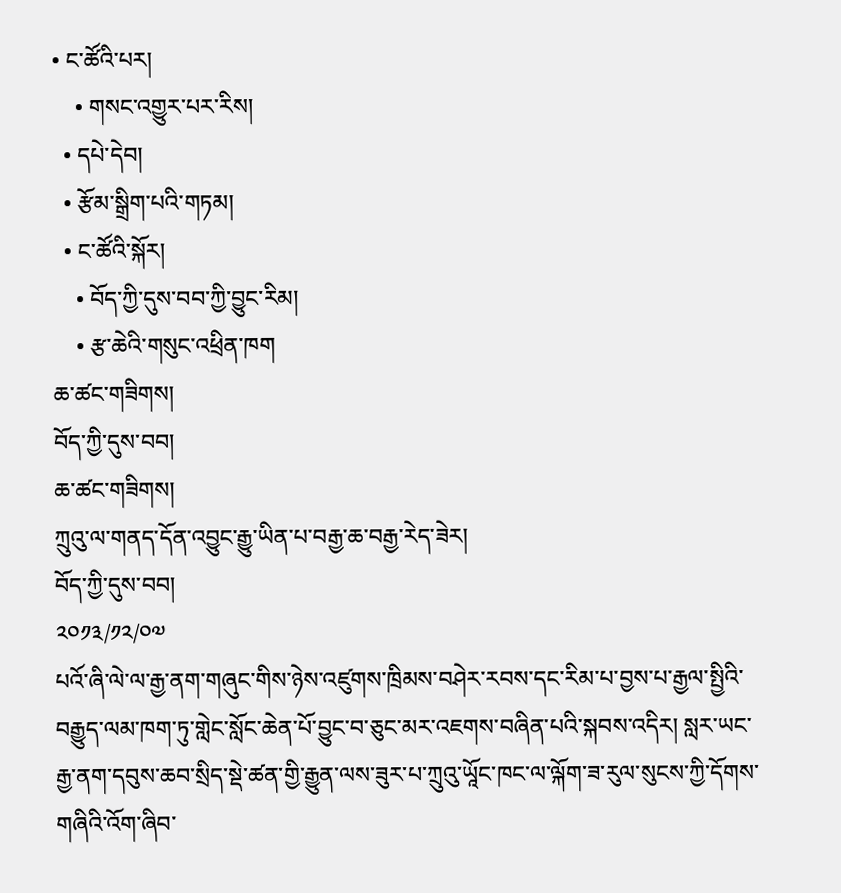• ང་ཚོའི་པར།
    • གསང་འགྱུར་པར་རིས།
  • དཔེ་དེབ།
  • རྩོམ་སྒྲིག་པའི་གཏམ།
  • ང་ཚོའི་སྐོར།
    • བོད་ཀྱི་དུས་བབ་ཀྱི་བྱུང་རིམ།
    • རྩ་ཆེའི་གསུང་འཕྲིན་ཁག
ཆ་ཚང་གཟིགས།
བོད་ཀྱི་དུས་བབ།
ཆ་ཚང་གཟིགས།
ཀྲུའུ་ལ་གནད་དོན་འབྱུང་རྒྱུ་ཡིན་པ་བརྒྱ་ཆ་བརྒྱ་རེད་ཟེར།
བོད་ཀྱི་དུས་བབ།
༢༠༡༣/༡༢/༠༧
པའོ་ཞི་ལེ་ལ་རྒྱ་ནག་གཞུང་གིས་ཉེས་འཛུགས་ཁྲིམས་བཤེར་རབས་དང་རིམ་པ་བྱས་པ་རྒྱལ་སྤྱིའི་བརྒྱུད་ལམ་ཁག་ཏུ་གླེང་སློང་ཆེན་པོ་བྱུང་བ་ཅུང་མར་འཇགས་བཞིན་པའི་སྐབས་འདིར། སླར་ཡང་རྒྱ་ནག་དབུས་ཆབ་སྲིད་སྡེ་ཚན་གྱི་རྒྱུན་ལས་ཟུར་པ་ཀྲུའུ་ཡཱོང་ཁང་ལ་ལྐོག་ཟ་རུལ་སུངས་ཀྱི་དོགས་གཞིའི་འོག་ཞིབ་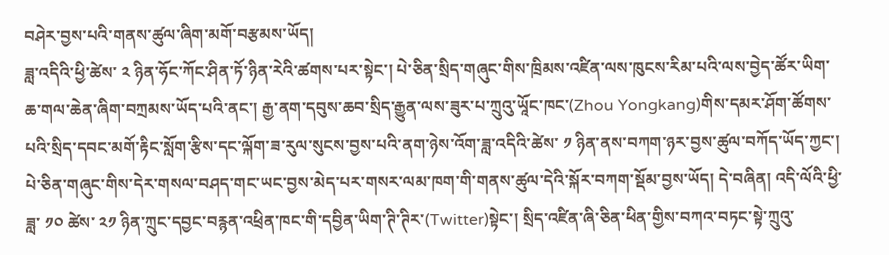བཤེར་བྱས་པའི་གནས་ཚུལ་ཞིག་མགོ་བརྩམས་ཡོད།
ཟླ་འདིའི་ཕྱི་ཚེས་ ༢ ཉིན་ཧོང་ཀོང་ཤིན་ཏོ་ཉིན་རེའི་ཚགས་པར་སྟེང་། པེ་ཅིན་སྲིད་གཞུང་གིས་ཁྲིམས་འཛིན་ལས་ཁུངས་རིམ་པའི་ལས་བྱེད་ཚོར་ཡིག་ཆ་གལ་ཆེན་ཞིག་བཀྲམས་ཡོད་པའི་ནང་། རྒྱ་ནག་དབུས་ཆབ་སྲིད་རྒྱུན་ལས་ཟུར་པ་ཀྲུའུ་ཡཱོང་ཁང་(Zhou Yongkang)གིས་དམར་ཤོག་ཚོགས་པའི་སྲིད་དབང་མགོ་རྟིང་སློག་རྩིས་དང་ལྐོག་ཟ་རུལ་སུངས་བྱས་པའི་ནག་ཉེས་འོག་ཟླ་འདིའི་ཚེས་ ༡ ཉིན་ནས་བཀག་ཉར་བྱས་ཚུལ་བཀོད་ཡོད་ཀྱང་། པེ་ཅིན་གཞུང་གིས་དེར་གསལ་བཤད་གང་ཡང་བྱས་མེད་པར་གསར་ལམ་ཁག་གི་གནས་ཚུལ་དེའི་སྐོར་བཀག་སྡོམ་བྱས་ཡོད། དེ་བཞིན། འདི་ལོའི་ཕྱི་ཟླ་ ༡༠ ཚེས་ ༢༡ ཉིན་ཀྲུང་དབྱང་བརྙན་འཕྲིན་ཁང་གི་དབྱིན་ཡིག་ཊི་ཊིར་(Twitter)སྟེང་། སྲིད་འཛིན་ཞི་ཅིན་ཕིན་གྱིས་བཀའ་བཏང་སྟེ་ཀྲུའུ་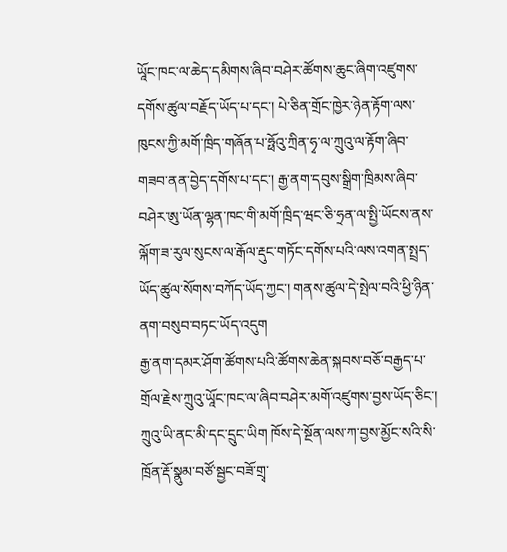ཡཱོང་ཁང་ལ་ཆེད་དམིགས་ཞིབ་བཤེར་ཚོགས་ཆུང་ཞིག་འཛུགས་དགོས་ཚུལ་བརྗོད་ཡོད་པ་དང་། པེ་ཅིན་གྲོང་ཁྱེར་ཉེན་རྟོག་ལས་ཁུངས་ཀྱི་མགོ་ཁྲིད་གཞོན་པ་ཧྥོའུ་ཀྲིན་ཧྭ་ལ་ཀྲུའུ་ལ་རྟོག་ཞིབ་གཟབ་ནན་བྱེད་དགོས་པ་དང་། རྒྱ་ནག་དབུས་སྒྲིག་ཁྲིམས་ཞིབ་བཤེར་ཨུ་ཡོན་ལྷན་ཁང་གི་མགོ་ཁྲིད་ཝང་ཅི་ཧྲན་ལ་སྤྱི་ཡོངས་ནས་ལྐོག་ཟ་རུལ་སུངས་ལ་རྒོལ་རྡུང་གཏོང་དགོས་པའི་ལས་འགན་སྤྲད་ཡོད་ཚུལ་སོགས་བཀོད་ཡོད་ཀྱང་། གནས་ཚུལ་དེ་སྤེལ་བའི་ཕྱི་ཉིན་ནག་བསུབ་བཏང་ཡོད་འདུག
རྒྱ་ནག་དམར་ཤོག་ཚོགས་པའི་ཚོགས་ཆེན་སྐབས་བཅོ་བརྒྱད་པ་གྲོལ་རྗེས་ཀྲུའུ་ཡཱོང་ཁང་ལ་ཞིབ་བཤེར་མགོ་འཛུགས་བྱས་ཡོད་ཅིང་། ཀྲུའུ་ཡི་ནང་མི་དང་དྲུང་ཡིག ཁོས་དེ་སྔོན་ལས་ཀ་བྱས་མྱོང་སའི་སི་ཁྲོན་རྡོ་སྣུམ་བཙོ་སྦྱང་བཟོ་གྲྭ་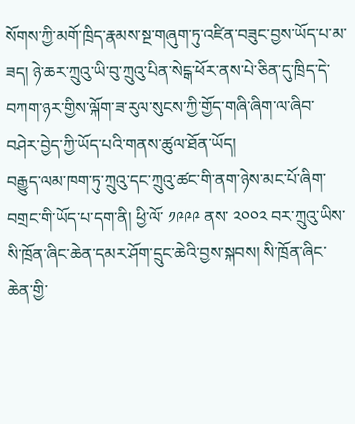སོགས་ཀྱི་མགོ་ཁྲིད་རྣམས་སྔ་གཞུག་ཏུ་འཛིན་བཟུང་བྱས་ཡོད་པ་མ་ཟད། ཉེ་ཆར་ཀྲུའུ་ཡི་བུ་ཀྲུའུ་པིན་སེངྒ་ཕོར་ནས་པེ་ཅིན་དུ་ཁྲིད་དེ་བཀག་ཉར་གྱིས་ལྐོག་ཟ་རུལ་སུངས་ཀྱི་གྱོད་གཞི་ཞིག་ལ་ཞིབ་བཤེར་བྱེད་ཀྱི་ཡོད་པའི་གནས་ཚུལ་ཐོན་ཡོད།
བརྒྱུད་ལམ་ཁག་ཏུ་ཀྲུའུ་དང་ཀྲུའུ་ཚང་གི་ནག་ཉེས་མང་པོ་ཞིག་བགྲང་གི་ཡོད་པ་དག་ནི། ཕྱི་ལོ་ ༡༩༩༩ ནས་ ༢༠༠༢ བར་ཀྲུའུ་ཡིས་སི་ཁྲོན་ཞིང་ཆེན་དམར་ཤོག་དྲུང་ཆེའི་བྱས་སྐབས། སི་ཁྲོན་ཞིང་ཆེན་གྱི་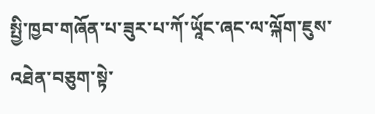སྤྱི་ཁྱབ་གཞོན་པ་ཟུར་པ་ཀོ་ཡཱོང་ཞང་ལ་ལྐོག་ཇུས་འཐེན་བཅུག་སྟེ་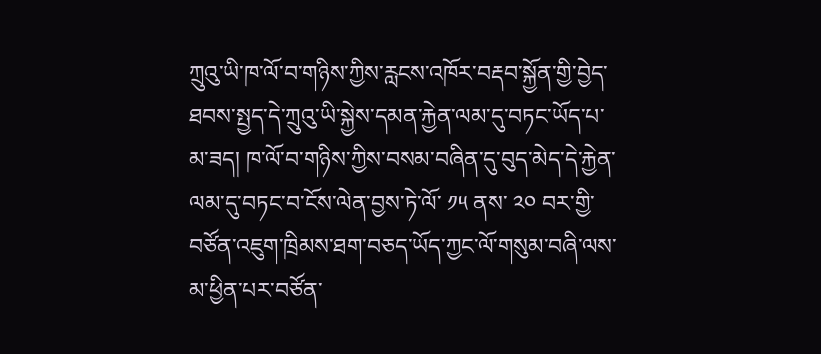ཀྲུའུ་ཡི་ཁ་ལོ་བ་གཉིས་ཀྱིས་རླངས་འཁོར་བརྡབ་སྐྱོན་གྱི་བྱེད་ཐབས་སྤྱད་དེ་ཀྲུའུ་ཡི་སྐྱེས་དམན་རྐྱེན་ལམ་དུ་བཏང་ཡོད་པ་མ་ཟད། ཁ་ལོ་བ་གཉིས་ཀྱིས་བསམ་བཞིན་དུ་བུད་མེད་དེ་རྐྱེན་ལམ་དུ་བཏང་བ་ངོས་ལེན་བྱས་ཏེ་ལོ་ ༡༥ ནས་ ༢༠ བར་གྱི་བཙོན་འཇུག་ཁྲིམས་ཐག་བཅད་ཡོད་ཀྱང་ལོ་གསུམ་བཞི་ལས་མ་ཕྱིན་པར་བཙོན་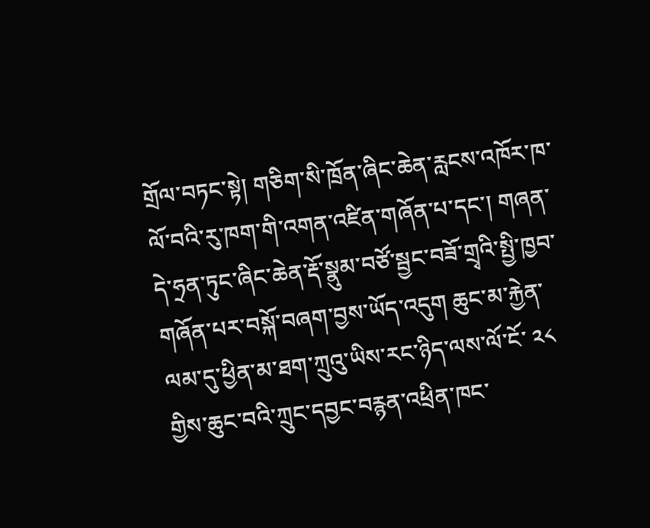གྲོལ་བཏང་སྟེ། གཅིག་སི་ཁྲོན་ཞིང་ཆེན་རླངས་འཁོར་ཁ་ལོ་བའི་རུ་ཁག་གི་འགན་འཛིན་གཞོན་པ་དང་། གཞན་དེ་ཧྲན་ཏུང་ཞིང་ཆེན་རྡོ་སྣུམ་བཙོ་སྦྱང་བཟོ་གྲྭའི་སྤྱི་ཁྱབ་གཞོན་པར་བསྐོ་བཞག་བྱས་ཡོད་འདུག ཆུང་མ་རྐྱེན་ལམ་དུ་ཕྱིན་མ་ཐག་ཀྲུའུ་ཡིས་རང་ཉིད་ལས་ལོ་ངོ་ ༢༨ གྱིས་ཆུང་བའི་ཀྲུང་དབྱང་བརྙན་འཕྲིན་ཁང་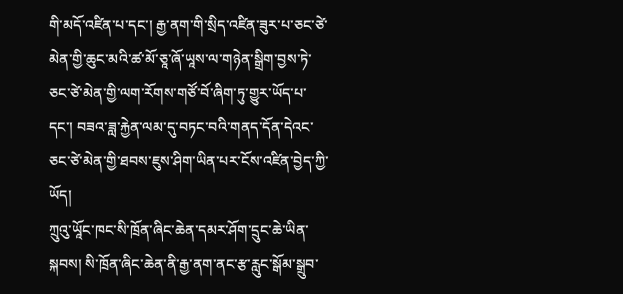གི་མདོ་འཛིན་པ་དང་། རྒྱ་ནག་གི་སྲིད་འཛིན་ཟུར་པ་ཅང་ཙེ་མེན་གྱི་ཆུང་མའི་ཚ་མོ་ཅཱ་ཞོ་ཡཱས་ལ་གཉེན་སྒྲིག་བྱས་ཏེ་ཅང་ཙེ་མེན་གྱི་ལག་རོགས་གཙོ་བོ་ཞིག་ཏུ་གྱུར་ཡོད་པ་དང་། བཟའ་ཟླ་རྐྱེན་ལམ་དུ་བཏང་བའི་གནད་དོན་དེའང་ཅང་ཙེ་མེན་གྱི་ཐབས་ཇུས་ཤིག་ཡིན་པར་ངོས་འཛིན་བྱེད་ཀྱི་ཡོད།
ཀྲུའུ་ཡཱོང་ཁང་སི་ཁྲོན་ཞིང་ཆེན་དམར་ཤོག་དྲུང་ཆེ་ཡིན་སྐབས། སི་ཁྲོན་ཞིང་ཆེན་ནི་རྒྱ་ནག་ནང་རྩ་རླུང་སྒོམ་སྒྲུབ་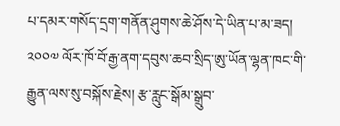པ་དམར་གསོད་དྲག་གནོན་ཤུགས་ཆེ་ཤོས་དེ་ཡིན་པ་མ་ཟད། ༢༠༠༧ ལོར་ཁོ་བོ་རྒྱ་ནག་དབུས་ཆབ་སྲིད་ཨུ་ཡོན་ལྷན་ཁང་གི་རྒྱུན་ལས་སུ་བསྐོས་རྗེས། རྩ་རླུང་སྒོམ་སྒྲུབ་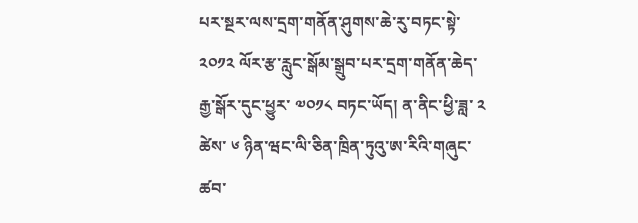པར་སྔར་ལས་དྲག་གནོན་ཤུགས་ཆེ་རུ་བཏང་སྟེ་ ༢༠༡༢ ལོར་རྩ་རླུང་སྒོམ་སྒྲུབ་པར་དྲག་གནོན་ཆེད་རྒྱ་སྒོར་དུང་ཕྱུར་ ༧༠༡༨ བཏང་ཡོད། ན་ནིང་ཕྱི་ཟླ་ ༢ ཚེས་ ༦ ཉིན་ཝང་ལི་ཅིན་ཁྲིན་ཏུའུ་ཨ་རིའི་གཞུང་ཚབ་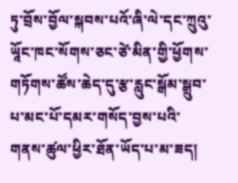ཏུ་བྲོས་བྱོལ་སྐབས་པའོ་ཞི་ལེ་དང་ཀྲུའུ་ཡཱོང་ཁང་སོགས་ཅང་ཙེ་མིན་གྱི་ཕྱོགས་གཏོགས་ཚོས་ཆེད་དུ་རྩ་རླུང་སྒོམ་སྒྲུབ་པ་མང་པོ་དམར་གསོད་བྱས་པའི་གནས་ཚུལ་ཕྱིར་ཐོན་ཡོད་པ་མ་ཟད།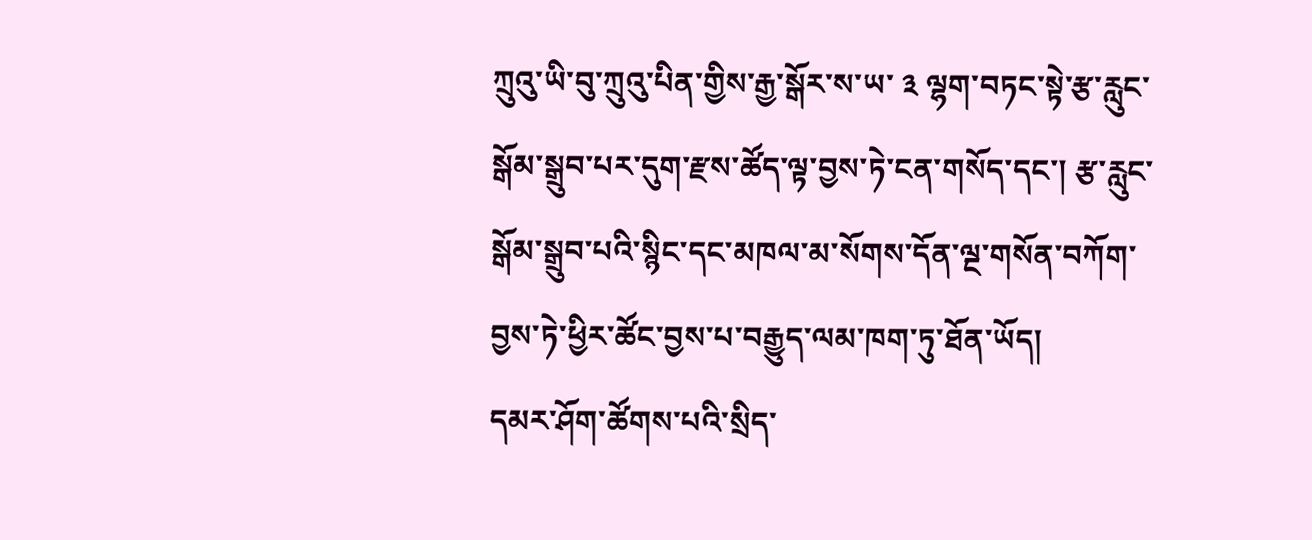ཀྲུའུ་ཡི་བུ་ཀྲུའུ་པིན་གྱིས་རྒྱ་སྒོར་ས་ཡ་ ༣ ལྷག་བཏང་སྟེ་རྩ་རླུང་སྒོམ་སྒྲུབ་པར་དུག་རྫས་ཚོད་ལྟ་བྱས་ཏེ་ངན་གསོད་དང་། རྩ་རླུང་སྒོམ་སྒྲུབ་པའི་སྙིང་དང་མཁལ་མ་སོགས་དོན་ལྔ་གསོན་བཀོག་བྱས་ཏེ་ཕྱིར་ཚོང་བྱས་པ་བརྒྱུད་ལམ་ཁག་ཏུ་ཐོན་ཡོད།
དམར་ཤོག་ཚོགས་པའི་སྲིད་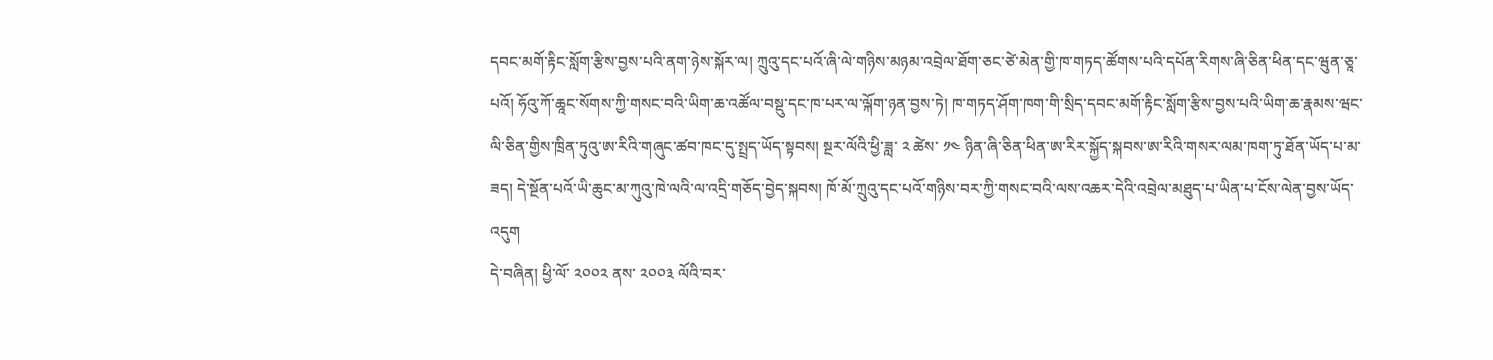དབང་མགོ་རྟིང་སློག་རྩིས་བྱས་པའི་ནག་ཉེས་སྐོར་ལ། ཀྲུའུ་དང་པའོ་ཞི་ལེ་གཉིས་མཉམ་འབྲེལ་ཐོག་ཅང་ཙེ་མེན་གྱི་ཁ་གཏད་ཚོགས་པའི་དཔོན་རིགས་ཞི་ཅིན་ཕིན་དང་ཝུན་ཅཱ་པའོ། ཧོའུ་ཀོ་ཆཱང་སོགས་ཀྱི་གསང་བའི་ཡིག་ཆ་འཚོལ་བསྡུ་དང་ཁ་པར་ལ་ལྐོག་ཉན་བྱས་ཏེ། ཁ་གཏད་ཤོག་ཁག་གི་སྲིད་དབང་མགོ་རྟིང་སློག་རྩིས་བྱས་པའི་ཡིག་ཆ་རྣམས་ཝང་ལི་ཅིན་གྱིས་ཁྲིན་ཏུའུ་ཨ་རིའི་གཞུང་ཚབ་ཁང་དུ་སྤྲད་ཡོད་སྟབས། སྔར་ལོའི་ཕྱི་ཟླ་ ༢ ཚེས་ ༡༤ ཉིན་ཞི་ཅིན་ཕིན་ཨ་རིར་སྐྱོད་སྐབས་ཨ་རིའི་གསར་ལམ་ཁག་ཏུ་ཐོན་ཡོད་པ་མ་ཟད། དེ་སྔོན་པའོ་ཡི་ཆུང་མ་ཀུའུ་ཁེ་ལའི་ལ་འདྲི་གཅོད་བྱེད་སྐབས། ཁོ་མོ་ཀྲུའུ་དང་པའོ་གཉིས་བར་ཀྱི་གསང་བའི་ལས་འཆར་དེའི་འབྲེལ་མཐུད་པ་ཡིན་པ་ངོས་ལེན་བྱས་ཡོད་འདུག
དེ་བཞིན། ཕྱི་ལོ་ ༢༠༠༢ ནས་ ༢༠༠༣ ལོའི་བར་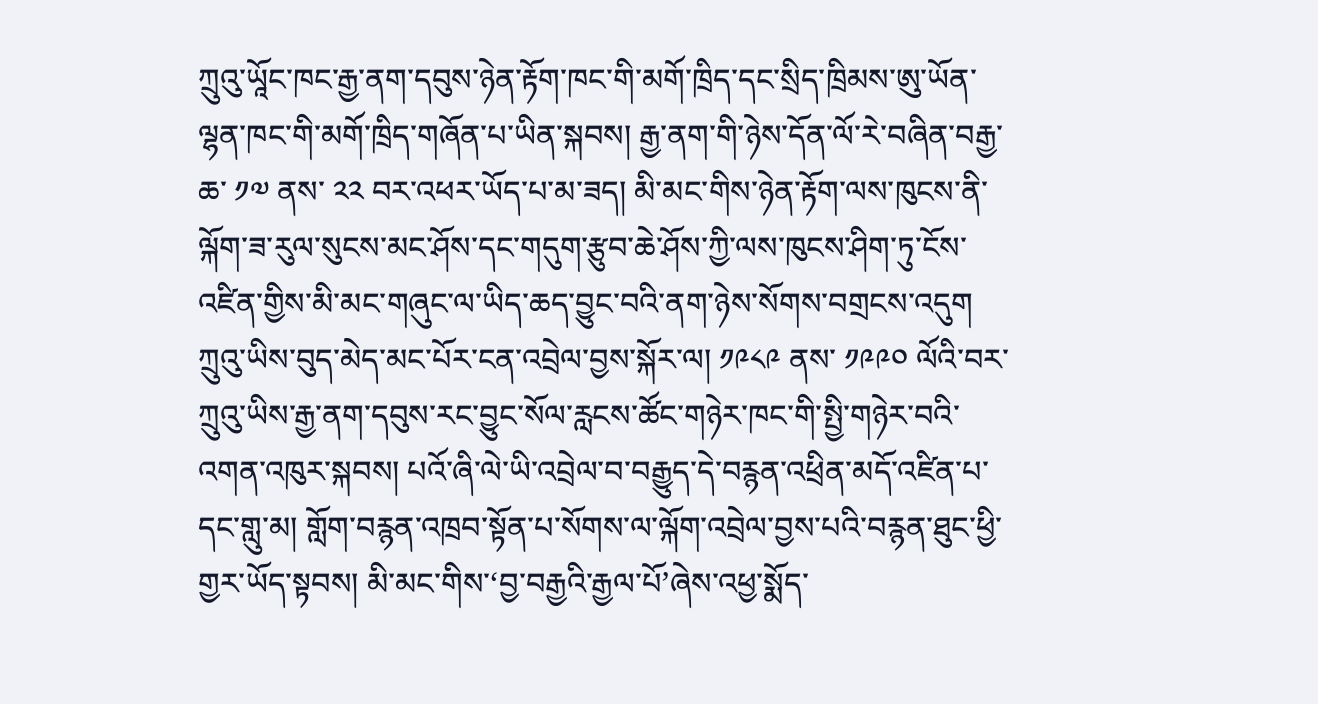ཀྲུའུ་ཡཱོང་ཁང་རྒྱ་ནག་དབུས་ཉེན་རྟོག་ཁང་གི་མགོ་ཁྲིད་དང་སྲིད་ཁྲིམས་ཨུ་ཡོན་ལྷན་ཁང་གི་མགོ་ཁྲིད་གཞོན་པ་ཡིན་སྐབས། རྒྱ་ནག་གི་ཉེས་དོན་ལོ་རེ་བཞིན་བརྒྱ་ཆ་ ༡༧ ནས་ ༢༢ བར་འཕར་ཡོད་པ་མ་ཟད། མི་མང་གིས་ཉེན་རྟོག་ལས་ཁུངས་ནི་ལྐོག་ཟ་རུལ་སུངས་མང་ཤོས་དང་གདུག་རྩུབ་ཆེ་ཤོས་ཀྱི་ལས་ཁུངས་ཤིག་ཏུ་ངོས་འཛིན་གྱིས་མི་མང་གཞུང་ལ་ཡིད་ཆད་བྱུང་བའི་ནག་ཉེས་སོགས་བགྲངས་འདུག
ཀྲུའུ་ཡིས་བུད་མེད་མང་པོར་ངན་འབྲེལ་བྱས་སྐོར་ལ། ༡༩༨༩ ནས་ ༡༩༩༠ ལོའི་བར་ཀྲུའུ་ཡིས་རྒྱ་ནག་དབུས་རང་བྱུང་སོལ་རླངས་ཚོང་གཉེར་ཁང་གི་སྤྱི་གཉེར་བའི་འགན་འཁུར་སྐབས། པའོ་ཞི་ལེ་ཡི་འབྲེལ་བ་བརྒྱུད་དེ་བརྙན་འཕྲིན་མདོ་འཛིན་པ་དང་གླུ་མ། གློག་བརྙན་འཁྲབ་སྟོན་པ་སོགས་ལ་ལྐོག་འབྲེལ་བྱས་པའི་བརྙན་ཐུང་ཕྱི་གྱར་ཡོད་སྟབས། མི་མང་གིས་‘བྱ་བརྒྱའི་རྒྱལ་པོ’ཞེས་འཕྱ་སྨོད་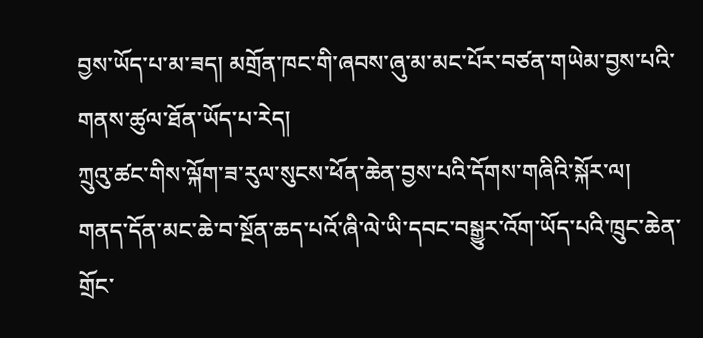བྱས་ཡོད་པ་མ་ཟད། མགྲོན་ཁང་གི་ཞབས་ཞུ་མ་མང་པོར་བཙན་གཡེམ་བྱས་པའི་གནས་ཚུལ་ཐོན་ཡོད་པ་རེད།
ཀྲུའུ་ཚང་གིས་ལྐོག་ཟ་རུལ་སུངས་ཕོན་ཆེན་བྱས་པའི་དོགས་གཞིའི་སྐོར་ལ། གནད་དོན་མང་ཆེ་བ་སྔོན་ཆད་པའོ་ཞི་ལེ་ཡི་དབང་བསྒྱུར་འོག་ཡོད་པའི་ཁྲུང་ཆེན་གྲོང་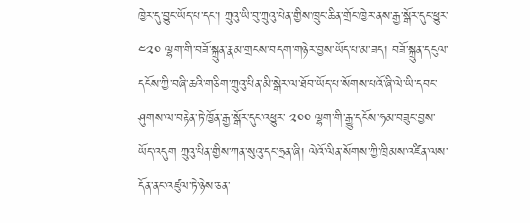ཁྱེར་དུ་བྱུང་ཡོད་པ་དང་། ཀྲུའུ་ཡི་བུ་ཀྲུའུ་པེན་གྱིས་ཁྲུང་ཆིན་གྲོང་ཁྱེར་ནས་རྒྱ་སྒོར་དུང་ཕྱུར་ ༤༢༠ ལྷག་གི་བཟོ་སྐྲུན་རྣམ་གྲངས་བདག་གཉེར་བྱས་ཡོད་པ་མ་ཟད། བཟོ་སྐྲུན་དངུལ་དངོས་ཀྱི་བཞི་ཆའི་གཅིག་ཀྲུའུ་པིན་མི་སྒེར་ལ་ཐོབ་ཡོད་པ་སོགས་པའོ་ཞི་ལེ་ཡི་དབང་ཤུགས་ལ་བརྟེན་ཏེ་ཁྱོན་རྒྱ་སྒོར་དུང་འཕྱུར་ ༢༠༠ ལྷག་གི་རྒྱུ་དངོས་ཧམ་བཟུང་བྱས་ཡོད་འདུག ཀྲུའུ་པིན་གྱིས་ཀན་སུའུ་དང་ཧྲན་ཞི། ལེའོ་ལིན་སོགས་ཀྱི་ཁྲིམས་འཛིན་ལས་དོན་ནང་འཛུལ་ཏེ་ཉེས་ཅན་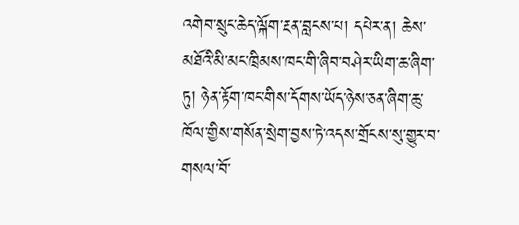འགེབ་སྲུང་ཆེད་ལྐོག་རྔན་བླངས་པ། དཔེར་ན། ཆེས་མཐོའི་མི་མང་ཁྲིམས་ཁང་གི་ཞིབ་བཤེར་ཡིག་ཆ་ཞིག་ཏུ། ཉེན་རྟོག་ཁང་གིས་དོགས་ཡོད་ཉེས་ཅན་ཞིག་ཆུ་ཁོལ་གྱིས་གསོན་སྲེག་བྱས་ཏེ་འདས་གྲོངས་སུ་གྱུར་བ་གསལ་བོ་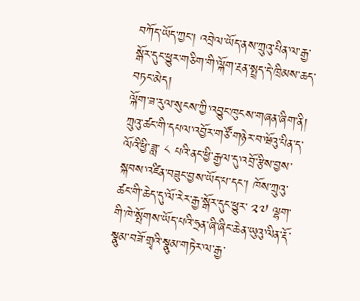བཀོད་ཡོད་ཀྱང་། འབྲེལ་ཡོད་ནས་ཀྲུའུ་པིན་ལ་རྒྱ་སྒོར་དུང་ཕྱུར་གཅིག་གི་ལྐོག་རྔན་སྤྲད་དེ་ཁྲིམས་ཆད་བཏང་མེད།
ལྐོག་ཟ་རུལ་སུངས་ཀྱི་འབྱུང་ཁུངས་གཞན་ཞིག་ནི། ཀྲུའུ་ཚང་གི་དཔལ་འབྱོར་གཙོ་གཉེར་བ་ཝོའུ་པིན་ད་ལོའི་ཕྱི་ཟླ་ ༨ པའི་ནང་ཕྱི་རྒྱལ་དུ་འབྲོ་རྩིས་བྱས་སྐབས་འཛིན་བཟུང་བྱས་ཡོད་པ་དང་། ཁོས་ཀྲུའུ་ཚང་གི་ཆེད་དུ་ལོ་རེར་རྒྱ་སྒོར་དུང་ཕྱུར་ ༢༧ ལྷག་གི་ཁེ་སྤོགས་ཡོད་པའི་ཧྲན་ཞི་ཞིང་ཆེན་ཡུའུ་ལིན་རྡོ་སྣུམ་བཟོ་གྲྭའི་སྣུམ་གཏེར་ལ་རྒྱ་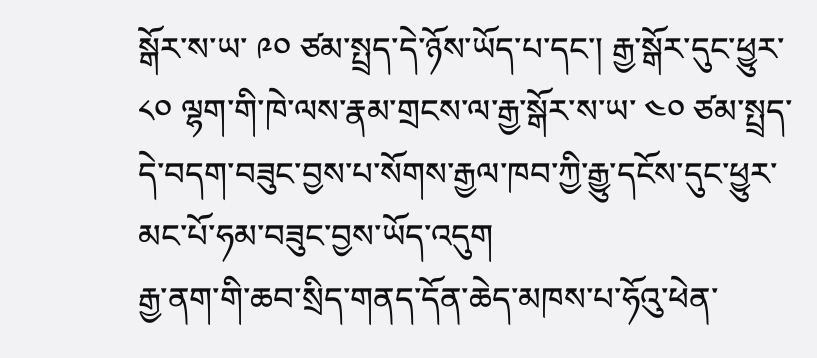སྒོར་ས་ཡ་ ༩༠ ཙམ་སྤྲད་དེ་ཉོས་ཡོད་པ་དང་། རྒྱ་སྒོར་དུང་ཕྱུར་ ༨༠ ལྷག་གི་ཁེ་ལས་རྣམ་གྲངས་ལ་རྒྱ་སྒོར་ས་ཡ་ ༤༠ ཙམ་སྤྲད་དེ་བདག་བཟུང་བྱས་པ་སོགས་རྒྱལ་ཁབ་ཀྱི་རྒྱུ་དངོས་དུང་ཕྱུར་མང་པོ་ཧམ་བཟུང་བྱས་ཡོད་འདུག
རྒྱ་ནག་གི་ཆབ་སྲིད་གནད་དོན་ཆེད་མཁས་པ་ཧོའུ་ཕེན་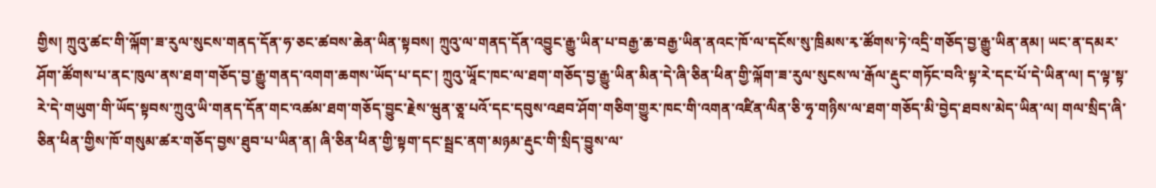གྱིས། ཀྲུའུ་ཚང་གི་ལྐོག་ཟ་རུལ་སུངས་གནད་དོན་ཧ་ཅང་ཚབས་ཆེན་ཡིན་སྟབས། ཀྲུའུ་ལ་གནད་དོན་འབྱུང་རྒྱུ་ཡིན་པ་བརྒྱ་ཆ་བརྒྱ་ཡིན་ནའང་ཁོ་ལ་དངོས་སུ་ཁྲིམས་རྭ་ཚོགས་ཏེ་འདྲི་གཅོད་བྱ་རྒྱུ་ཡིན་ནམ། ཡང་ན་དམར་ཤོག་ཚོགས་པ་ནང་ཁུལ་ནས་ཐག་གཅོད་བྱ་རྒྱུ་གནད་འགག་ཆགས་ཡོད་པ་དང་། ཀྲུའུ་ཡཱོང་ཁང་ལ་ཐག་གཅོད་བྱ་རྒྱུ་ཡིན་མིན་དེ་ཞི་ཅིན་ཕིན་གྱི་ལྐོག་ཟ་རུལ་སུངས་ལ་རྒོལ་རྡུང་གཏོང་བའི་སྟ་རེ་དང་པོ་དེ་ཡིན་ལ། ད་ལྟ་སྟ་རེ་དེ་གཡུག་གི་ཡོད་སྟབས་ཀྲུའུ་ཡི་གནད་དོན་གང་འཚམ་ཐག་གཅོད་བྱུང་རྗེས་ཝུན་ཅཱ་པའོ་དང་དབུས་འཐབ་ཤོག་གཅིག་གྱུར་ཁང་གི་འགན་འཛིན་ལིན་ཅི་ཧྭ་གཉིས་ལ་ཐག་གཅོད་མི་བྱེད་ཐབས་མེད་ཡིན་ལ། གལ་སྲིད་ཞི་ཅིན་ཕིན་གྱིས་ཁོ་གསུམ་ཚར་གཅོད་བྱས་ཐུབ་པ་ཡིན་ན། ཞི་ཅིན་ཕིན་གྱི་སྟག་དང་སྦྲང་ནག་མཉམ་རྡུང་གི་སྲིད་བྱུས་ལ་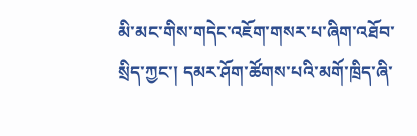མི་མང་གིས་གདེང་འཇོག་གསར་པ་ཞིག་འཐོབ་སྲིད་ཀྱང་། དམར་ཤོག་ཚོགས་པའི་མགོ་ཁྲིད་ཞི་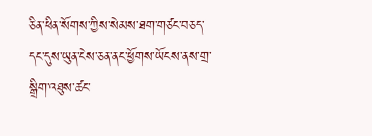ཅིན་ཕིན་སོགས་ཀྱིས་སེམས་ཐག་གཙང་བཅད་དང་དུས་ཡུན་ངེས་ཅན་ནང་ཕྱོགས་ཡོངས་ནས་གྲ་སྒྲིག་འཐུས་ཚང་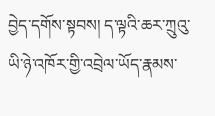བྱེད་དགོས་སྟབས། ད་ལྟའི་ཆར་ཀྲུའུ་ཡི་ཉེ་འཁོར་གྱི་འབྲེལ་ཡོད་རྣམས་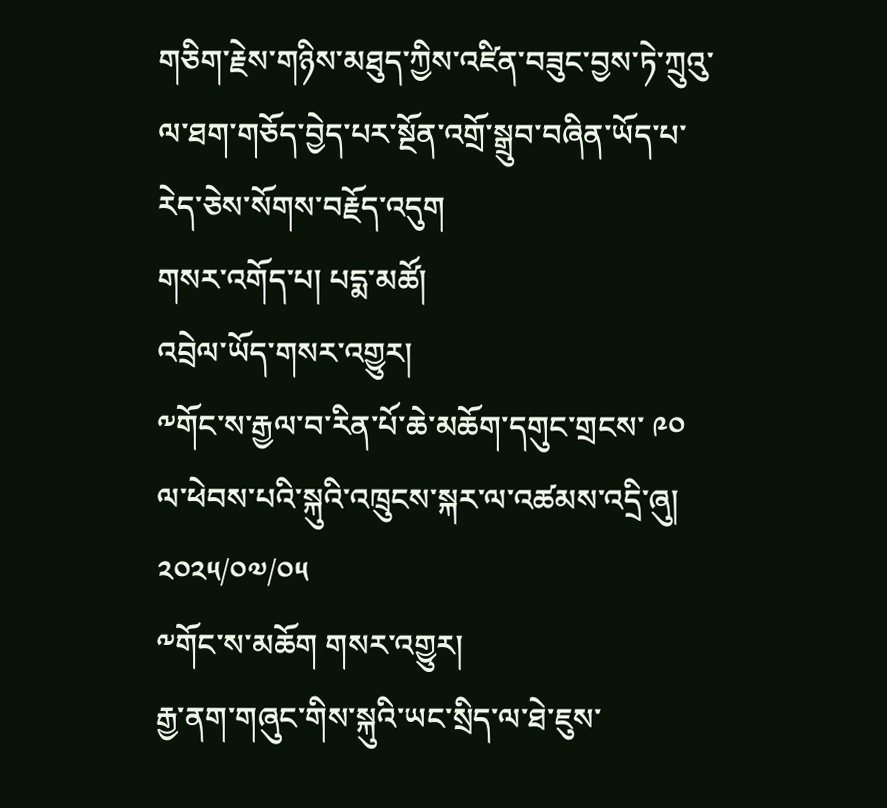གཅིག་རྗེས་གཉིས་མཐུད་ཀྱིས་འཛིན་བཟུང་བྱས་ཏེ་ཀྲུའུ་ལ་ཐག་གཅོད་བྱེད་པར་སྔོན་འགྲོ་སྒྲུབ་བཞིན་ཡོད་པ་རེད་ཅེས་སོགས་བརྗོད་འདུག
གསར་འགོད་པ། པདྨ་མཚོ།
འབྲེལ་ཡོད་གསར་འགྱུར།
༸གོང་ས་རྒྱལ་བ་རིན་པོ་ཆེ་མཆོག་དགུང་གྲངས་ ༩༠ ལ་ཕེབས་པའི་སྐུའི་འཁྲུངས་སྐར་ལ་འཚམས་འདྲི་ཞུ།
༢༠༢༥/༠༧/༠༥
༸གོང་ས་མཆོག གསར་འགྱུར།
རྒྱ་ནག་གཞུང་གིས་སྐུའི་ཡང་སྲིད་ལ་ཐེ་ཇུས་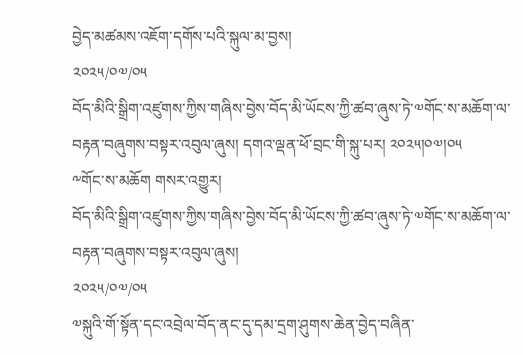བྱེད་མཚམས་འཇོག་དགོས་པའི་སྐུལ་མ་བྱས།
༢༠༢༥/༠༧/༠༥
བོད་མིའི་སྒྲིག་འཛུགས་ཀྱིས་གཞིས་བྱེས་བོད་མི་ཡོངས་ཀྱི་ཚབ་ཞུས་ཏེ་༧གོང་ས་མཆོག་ལ་བརྟན་བཞུགས་བསྟར་འབུལ་ཞུས། དགའ་ལྡན་ཕོ་བྲང་གི་སྐུ་པར། ༢༠༢༥།༠༧།༠༥
༸གོང་ས་མཆོག གསར་འགྱུར།
བོད་མིའི་སྒྲིག་འཛུགས་ཀྱིས་གཞིས་བྱེས་བོད་མི་ཡོངས་ཀྱི་ཚབ་ཞུས་ཏེ་༧གོང་ས་མཆོག་ལ་བརྟན་བཞུགས་བསྟར་འབུལ་ཞུས།
༢༠༢༥/༠༧/༠༥
༧སྐུའི་གོ་སྟོན་དང་འབྲེལ་བོད་ནང་དུ་དམ་དྲག་ཤུགས་ཆེན་བྱེད་བཞིན་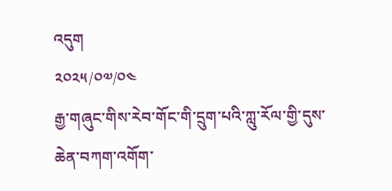འདུག
༢༠༢༥/༠༧/༠༤
རྒྱ་གཞུང་གིས་རེབ་གོང་གི་དྲུག་པའི་ཀླུ་རོལ་གྱི་དུས་ཆེན་བཀག་འགོག་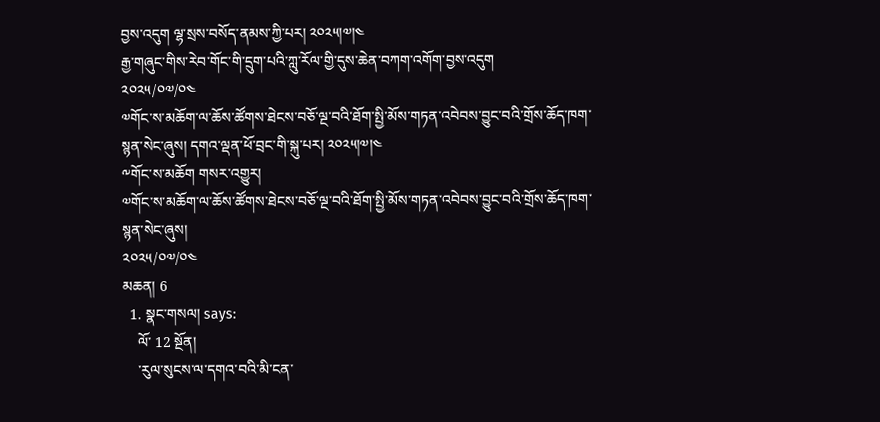བྱས་འདུག ལྷ་སྲས་བསོད་ནམས་ཀྱི་པར། ༢༠༢༥།༧།༤
རྒྱ་གཞུང་གིས་རེབ་གོང་གི་དྲུག་པའི་ཀླུ་རོལ་གྱི་དུས་ཆེན་བཀག་འགོག་བྱས་འདུག
༢༠༢༥/༠༧/༠༤
༧གོང་ས་མཆོག་ལ་ཆོས་ཚོགས་ཐེངས་བཅོ་ལྔ་བའི་ཐོག་སྤྱི་མོས་གཏན་འབེབས་བྱུང་བའི་གྲོས་ཆོད་ཁག་སྙན་སེང་ཞུས། དགའ་ལྡན་ཕོ་བྲང་གི་སྐུ་པར། ༢༠༢༥།༧།༤
༸གོང་ས་མཆོག གསར་འགྱུར།
༧གོང་ས་མཆོག་ལ་ཆོས་ཚོགས་ཐེངས་བཅོ་ལྔ་བའི་ཐོག་སྤྱི་མོས་གཏན་འབེབས་བྱུང་བའི་གྲོས་ཆོད་ཁག་སྙན་སེང་ཞུས།
༢༠༢༥/༠༧/༠༤
མཆན། 6
  1. སྣང་གསལ། says:
    ལོ་ 12 སྔོན།
    ་རུལ་སུངས་ལ་དགའ་བའི་མི་ངན་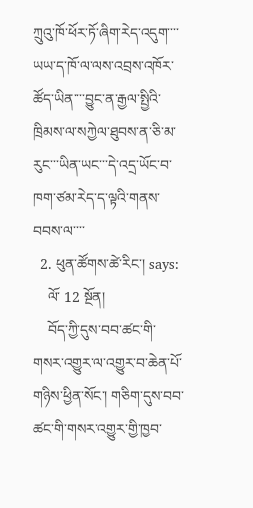ཀྲུའུ་ཁོ་ཕོར་ཏོ་ཞིག་རེད་འདུག་་་་ཡཡ་ད་ཁོ་ལ་ལས་འབྲས་འཁོར་ཚོད་ཡིན་་་་བྱུང་ན་རྒྱལ་སྤྱིའི་ཁྲིམས་ལ་སཀྱེལ་ཐུབས་ན་ཅི་མ་རུང་་་ཡིན་ཡང་་་དེ་འདྲ་ཡོང་བ་ཁག་ཙམ་རེད་ད་ལྟའི་གནས་བབས་ལ་་་་
  2. ཕུན་ཚོགས་ཚེ་རིང་། says:
    ལོ་ 12 སྔོན།
    བོད་ཀྱི་དུས་བབ་ཚང་གི་གསར་འགྱུར་ལ་འགྱུར་བ་ཆེན་པོ་གཉིས་ཕྱིན་སོང་། གཅིག་དུས་བབ་ཚང་གི་གསར་འགྱུར་གྱི་ཁྱབ་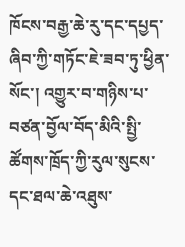ཁོངས་བརྒྱ་ཆེ་རུ་དང་དཔྱད་ཞིབ་ཀྱི་གཏོང་ཇེ་ཟབ་ཏུ་ཕྱིན་སོང་། འགྱུར་བ་གཉིས་པ་བཙན་བྱོལ་བོད་མིའི་སྤྱི་ཚོགས་ཁྲོད་ཀྱི་རུལ་སུངས་དང་ཐལ་ཆེ་འཐུས་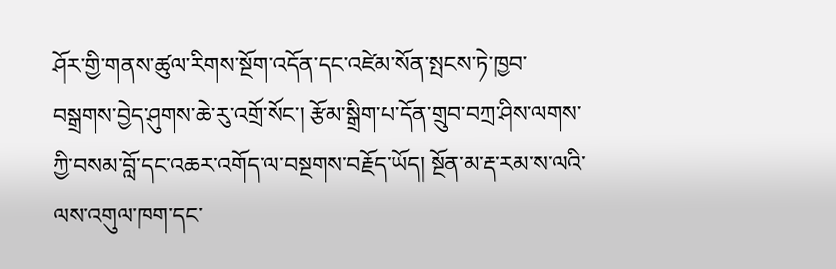ཤོར་གྱི་གནས་ཚུལ་རིགས་སྔོག་འདོན་དང་འཛེམ་སོན་སྤངས་ཏེ་ཁྱབ་བསྒྲགས་བྱེད་ཤུགས་ཆེ་རུ་འགྲོ་སོང་། རྩོམ་སྒྲིག་པ་དོན་གྲུབ་བཀྲ་ཤིས་ལགས་ཀྱི་བསམ་བློ་དང་འཆར་འགོད་ལ་བསྔགས་བརྗོད་ཡོད། སྔོན་མ་རྡ་རམ་ས་ལའི་ལས་འགུལ་ཁག་དང་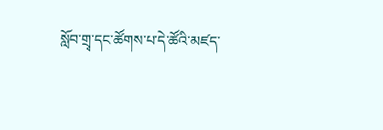སློབ་གྲྭ་དང་ཚོགས་པ་དེ་ཚོའི་མཛད་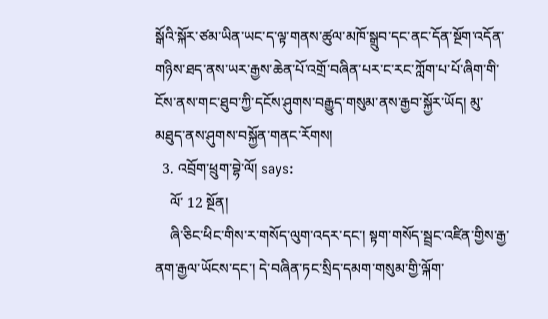སྒོའི་སྐོར་ཙམ་ཡིན་ཡང་ད་ལྟ་གནས་ཚུལ་མཁོ་སྒྲུབ་དང་ནང་དོན་སྔོག་འདོན་གཉིས་ཐད་ནས་ཡར་རྒྱས་ཆེན་པོ་འགྲོ་བཞིན་པར་ང་རང་ཀློག་པ་པོ་ཞིག་གི་ངོས་ནས་གང་ཐུབ་ཀྱི་དངོས་ཤུགས་བརྒྱུད་གསུམ་ནས་རྒྱབ་སྐྱོར་ཡོད། མུ་མཐུད་ནས་ཤུགས་བསྐྱོན་གནང་རོགས།
  3. འབྲོག་ཕྲུག་བྷེ་ལོ། says:
    ལོ་ 12 སྔོན།
    ཞི་ཅིང་ཕིང་གིས་ར་གསོད་ལུག་འདར་དང་། སྟག་གསོད་སྦྲང་འཛིན་གྱིས་རྒྱ་ནག་རྒྱལ་ཡོངས་དང་། དེ་བཞིན་ཏང་སྲིད་དམག་གསུམ་གྱི་ལྐོག་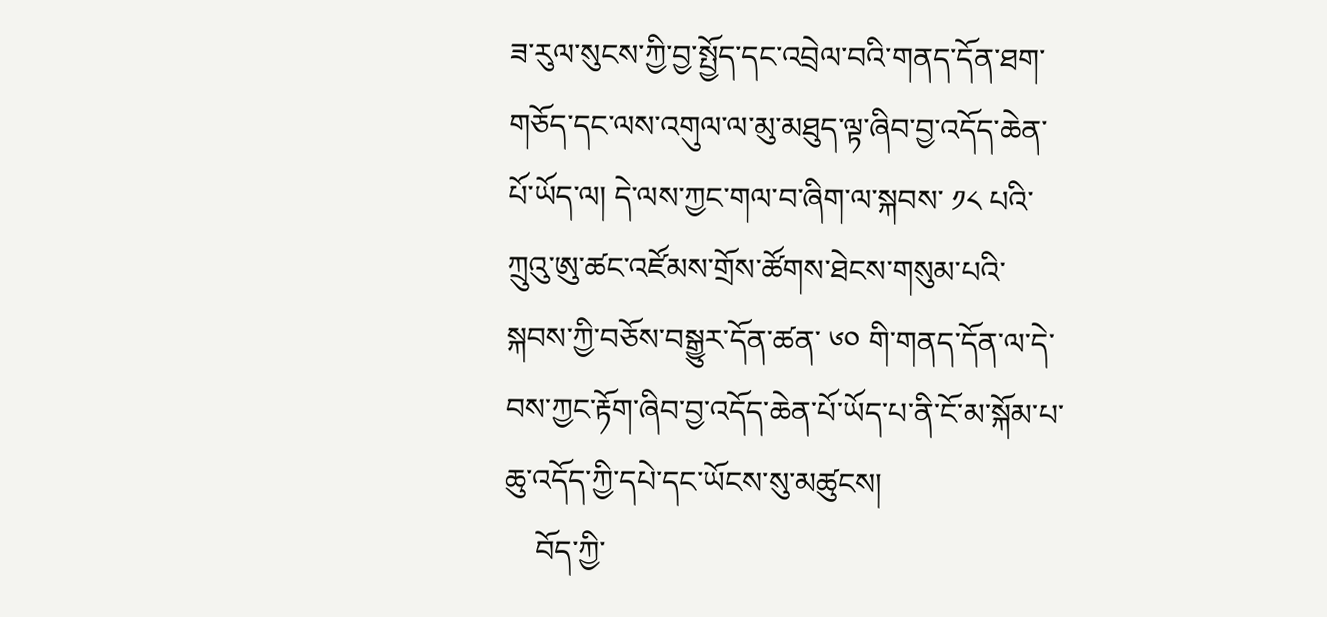ཟ་རུལ་སུངས་ཀྱི་བྱ་སྤྱོད་དང་འབྲེལ་བའི་གནད་དོན་ཐག་གཅོད་དང་ལས་འགུལ་ལ་མུ་མཐུད་ལྟ་ཞིབ་བྱ་འདོད་ཆེན་པོ་ཡོད་ལ། དེ་ལས་ཀྱང་གལ་བ་ཞིག་ལ་སྐབས་ ༡༨ པའི་ཀྲུའུ་ཨུ་ཚང་འཛོམས་གྲོས་ཚོགས་ཐེངས་གསུམ་པའི་སྐབས་ཀྱི་བཅོས་བསྒྱུར་དོན་ཚན་ ༦༠ གི་གནད་དོན་ལ་དེ་བས་ཀྱང་རྟོག་ཞིབ་བྱ་འདོད་ཆེན་པོ་ཡོད་པ་ནི་ངོ་མ་སྐོམ་པ་ཆུ་འདོད་ཀྱི་དཔེ་དང་ཡོངས་སུ་མཚུངས།
    བོད་ཀྱི་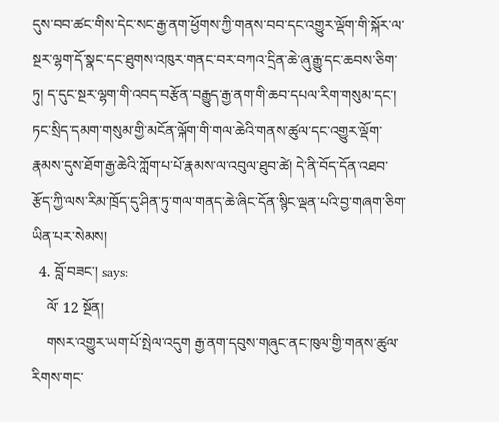དུས་བབ་ཚང་གིས་དེང་སང་རྒྱ་ནག་ཕྱོགས་ཀྱི་གནས་བབ་དང་འགྱུར་ལྡོག་གི་སྐོར་ལ་སྔར་ལྷག་དོ་སྣང་དང་ཐུགས་འཁུར་གནང་བར་བཀའ་དྲིན་ཆེ་ཞུ་རྒྱུ་དང་ཆབས་ཅིག་ཏུ། ད་དུང་སྔར་ལྷག་གི་འབད་བརྩོན་བརྒྱུད་རྒྱ་ནག་གི་ཆབ་དཔལ་རིག་གསུམ་དང་། ཏང་སྲིད་དམག་གསུམ་གྱི་མངོན་ལྐོག་གི་གལ་ཆེའི་གནས་ཚུལ་དང་འགྱུར་ལྡོག་རྣམས་དུས་ཐོག་རྒྱ་ཆེའི་ཀློག་པ་པོ་རྣམས་ལ་འབུལ་ཐུབ་ཚེ། དེ་ནི་བོད་དོན་འཐབ་རྩོད་ཀྱི་ལས་རིམ་ཁྲོད་དུ་ཤིན་ཏུ་གལ་གནད་ཆེ་ཞིང་དོན་སྙིང་ལྡན་པའི་བྱ་གཞག་ཅིག་ཡིན་པར་སེམས།
  4. བློ་བཟང་། says:
    ལོ་ 12 སྔོན།
    གསར་འགྱུར་ཡག་པོ་སྤེལ་འདུག རྒྱ་ནག་དབུས་གཞུང་ནང་ཁུལ་གྱི་གནས་ཚུལ་རིགས་གང་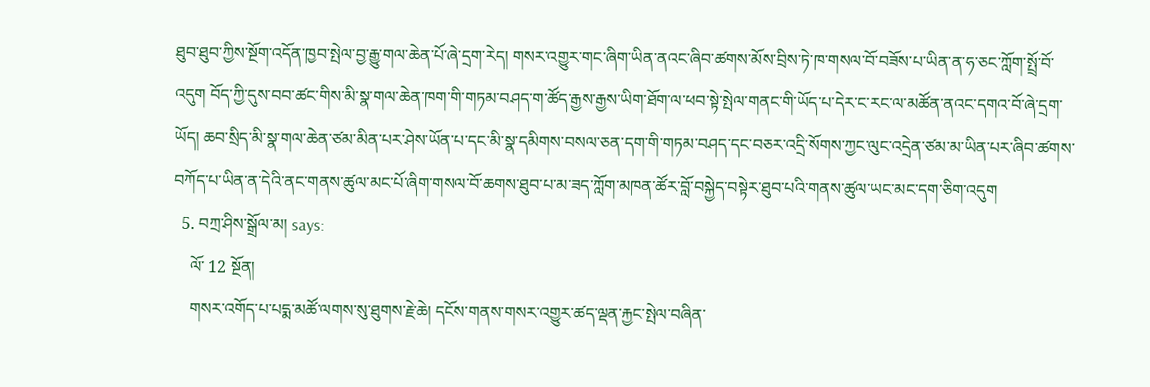ཐུབ་ཐུབ་ཀྱིས་སྔོག་འདོན་ཁྱབ་སྤེལ་བྱ་རྒྱུ་གལ་ཆེན་པོ་ཞེ་དྲག་རེད། གསར་འགྱུར་གང་ཞིག་ཡིན་ནའང་ཞིབ་ཚགས་མོས་བྲིས་ཏེ་ཁ་གསལ་བོ་བཟོས་པ་ཡིན་ན་ཧ་ཅང་ཀློག་སྤྲོ་བོ་འདུག བོད་ཀྱི་དུས་བབ་ཚང་གིས་མི་སྣ་གལ་ཆེན་ཁག་གི་གཏམ་བཤད་ག་ཚོད་རྒྱས་རྒྱས་ཡིག་ཐོག་ལ་ཕབ་སྟེ་སྤེལ་གནང་གི་ཡོད་པ་དེར་ང་རང་ལ་མཚོན་ནའང་དགའ་བོ་ཞེ་དྲག་ཡོད། ཆབ་སྲིད་མི་སྣ་གལ་ཆེན་ཙམ་མིན་པར་ཤེས་ཡོན་པ་དང་མི་སྣ་དམིགས་བསལ་ཅན་དག་གི་གཏམ་བཤད་དང་བཅར་འདྲི་སོགས་ཀྱང་ལུང་འདྲེན་ཙམ་མ་ཡིན་པར་ཞིབ་ཚགས་བཀོད་པ་ཡིན་ན་དེའི་ནང་གནས་ཚུལ་མང་པོ་ཞིག་གསལ་བོ་ཆགས་ཐུབ་པ་མ་ཟད་ཀློག་མཁན་ཚོར་བློ་བསྐྱེད་བསྟེར་ཐུབ་པའི་གནས་ཚུལ་ཡང་མང་དག་ཅིག་འདུག
  5. བཀྲ་ཤིས་སྒྲོལ་མ། says:
    ལོ་ 12 སྔོན།
    གསར་འགོད་པ་པདྨ་མཚོ་ལགས་སུ་ཐུགས་རྗེ་ཆེ། དངོས་གནས་གསར་འགྱུར་ཚད་ལྡན་རྐྱང་སྤེལ་བཞིན་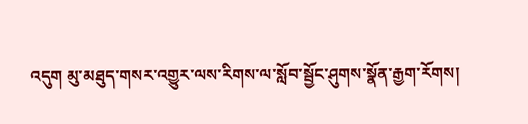འདུག མུ་མཐུད་གསར་འགྱུར་ལས་རིགས་ལ་སློབ་སྦྱོང་ཤུགས་སྣོན་རྒྱག་རོགས།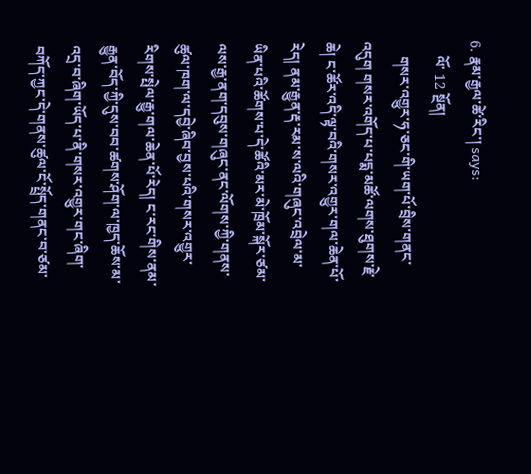6. རྣམ་རྒྱལ་ཚེ་རིང་། says:
    ལོ་ 12 སྔོན།
    གསར་འགྱུར་ཧ་ཅང་གི་ཡག་པོ་བྲིས་གནང་འདུག གསར་འགོད་པ་པདྨ་མཚོ་ལགས་ཐུགས་རྗེ་ཆེ། ང་ཚོར་འདི་ལྟ་བའི་གསར་འགྱུར་གལ་ཆེན་པོ་རེད། ནམ་རྒྱུན་རྡ་རམ་ས་ལའི་གཞུང་འབྲེལ་མ་ཡིན་པའི་ཚོགས་པ་དེ་ཚོའི་མར་མེ་ཁྲོམ་སྐོར་ཙམ་ལས་རྒྱ་ནག་དབུས་གཞུང་ནང་ལོགས་ཀྱི་གནས་ཚུལ་ཁག་ལ་དབྱེ་ཞིབ་བྱས་པའི་གསར་འགྱུར་རིགས་སྤེལ་རྒྱུ་གལ་ཆེན་པོ་རེད། ང་རང་གིས་ནམ་རྒྱུན་བོད་ཀྱི་དུས་བབ་ཚགས་ཤོག་ལ་ཁྱད་ཆོས་མ་འདྲ་བ་ཞིག་ཡོད་པ་ནི་གསར་འགྱུར་གང་ཞིག་བཀོད་ཀྱང་དེ་གནས་ཚུལ་ངོ་སྤྲོད་གནང་བ་ཙམ་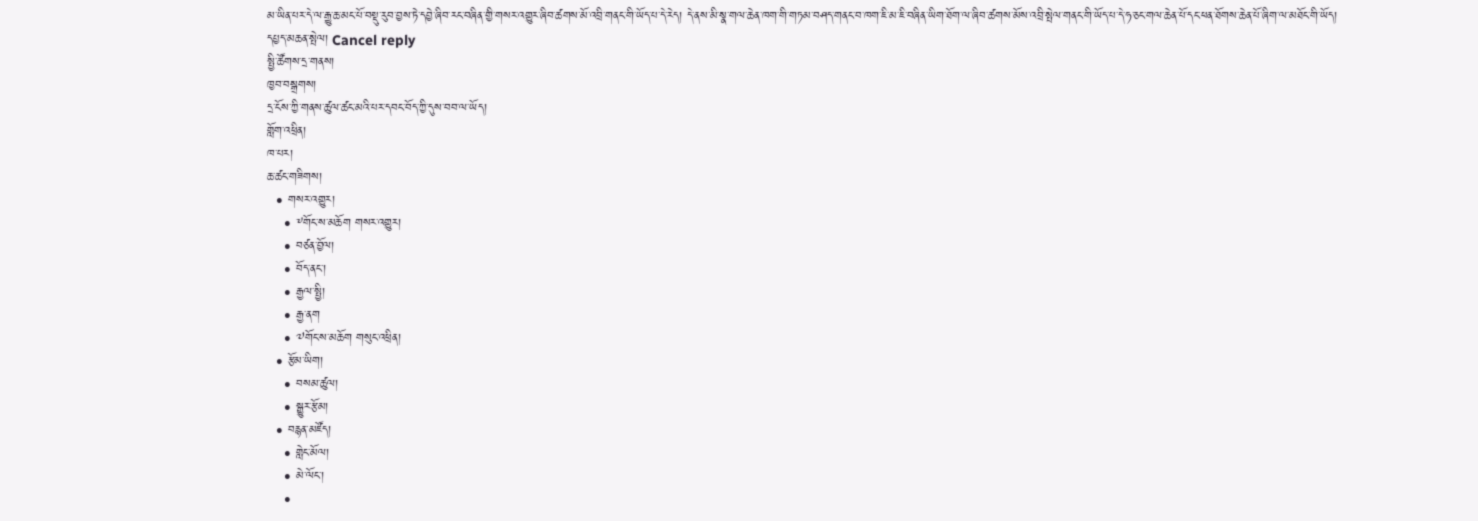མ་ཡིན་པར་དེ་ལ་རྒྱུ་ཆ་མང་པོ་བསྡུ་རུབ་བྱས་ཏེ་དབྱེ་ཞིབ་རང་བཞིན་གྱི་གསར་འགྱུར་ཞིབ་ཚགས་མོ་འབྲི་གནང་གི་ཡོད་པ་དེ་རེད། དེ་ནས་མི་སྣ་གལ་ཆེན་ཁག་གི་གཏམ་བཤད་གནང་བ་ཁག་ཇི་མ་ཇི་བཞིན་ཡིག་ཐོག་ལ་ཞིབ་ཚགས་མོས་འབྲི་སྤེལ་གནང་གི་ཡོད་པ་དེ་ཧ་ཅང་གལ་ཆེན་པོ་དང་ཕན་ཐོགས་ཆེན་པོ་ཞིག་ལ་མཐོང་གི་ཡོད།
དཔྱད་མཆན་སྤེལ། Cancel reply
སྤྱི་ཚོགས་དྲ་གནས།
ཁྱབ་བསྒྲགས།
དྲ་ངོས་ཀྱི་གནས་ཚུལ་ཚང་མའི་པར་དབང་བོད་ཀྱི་དུས་བབ་ལ་ཡོད།
གློག་འཕྲིན།
ཁ་པར།
ཆ་ཚང་གཟིགས།
  • གསར་འགྱུར།
    • ༸གོང་ས་མཆོག གསར་འགྱུར།
    • བཙན་བྱོལ།
    • བོད་ནང་།
    • རྒྱལ་སྤྱི།
    • རྒྱ་ནག
    • ༧གོང་ས་མཆོག གསུང་འཕྲིན།
  • རྩོམ་ཡིག།
    • བསམ་ཚུལ།
    • སྒྱུར་རྩོམ།
  • བརྙན་མཛོད།
    • གླེང་མོལ།
    • མེ་ལོང་།
    •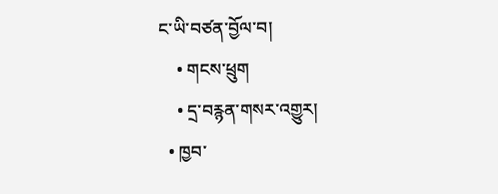ང་ཡི་བཙན་བྱོལ་བ།
    • གངས་ཕྲུག
    • དྲ་བརྙན་གསར་འགྱུར།
  • ཁྱབ་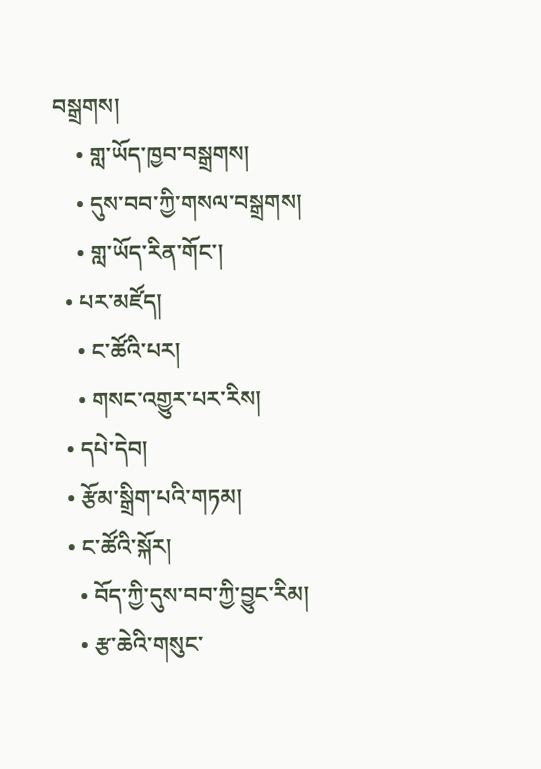བསྒྲགས།
    • གླ་ཡོད་ཁྱབ་བསྒྲགས།
    • དུས་བབ་ཀྱི་གསལ་བསྒྲགས།
    • གླ་ཡོད་རིན་གོང་།
  • པར་མཛོད།
    • ང་ཚོའི་པར།
    • གསང་འགྱུར་པར་རིས།
  • དཔེ་དེབ།
  • རྩོམ་སྒྲིག་པའི་གཏམ།
  • ང་ཚོའི་སྐོར།
    • བོད་ཀྱི་དུས་བབ་ཀྱི་བྱུང་རིམ།
    • རྩ་ཆེའི་གསུང་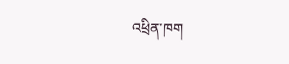འཕྲིན་ཁག